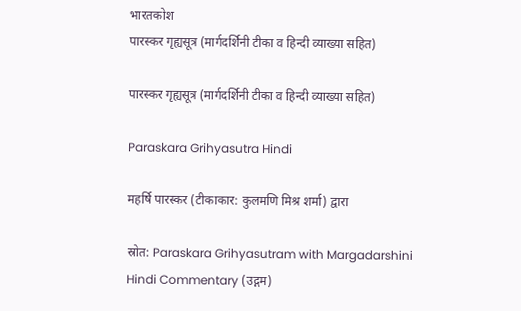भारतकोश
पारस्कर गृह्यसूत्र (मार्गदर्शिनी टीका व हिन्दी व्याख्या सहित)

पारस्कर गृह्यसूत्र (मार्गदर्शिनी टीका व हिन्दी व्याख्या सहित)

Paraskara Grihyasutra Hindi

महर्षि पारस्कर (टीकाकार: कुलमणि मिश्र शर्मा) द्वारा

स्रोत: Paraskara Grihyasutram with Margadarshini Hindi Commentary (उद्गम)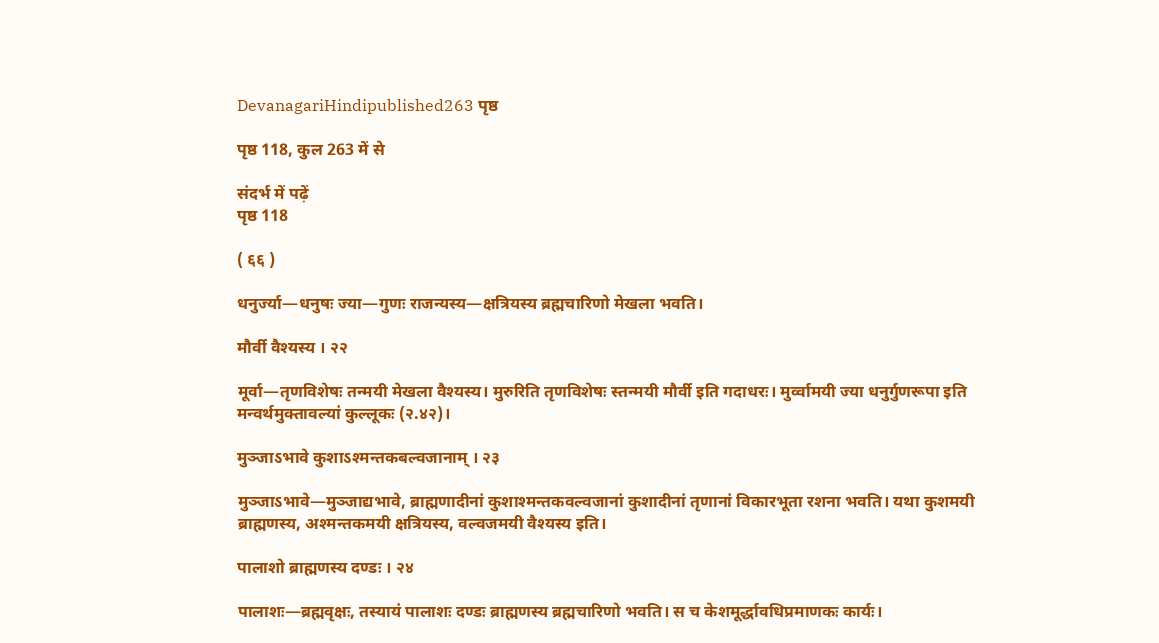DevanagariHindipublished263 पृष्ठ

पृष्ठ 118, कुल 263 में से

संदर्भ में पढ़ें
पृष्ठ 118

( ६६ )

धनुर्ज्या—धनुषः ज्या—गुणः राजन्यस्य—क्षत्रियस्य ब्रह्मचारिणो मेखला भवति।

मौर्वी वैश्यस्य । २२

मूर्वा—तृणविशेषः तन्मयी मेखला वैश्यस्य। मुरुरिति तृणविशेषः स्तन्मयी मौर्वी इति गदाधरः। मुर्व्वामयी ज्या धनुर्गुणरूपा इति मन्वर्थमुक्तावल्यां कुल्लूकः (२.४२)।

मुञ्जाऽभावे कुशाऽश्मन्तकबल्वजानाम् । २३

मुञ्जाऽभावे—मुञ्जाद्यभावे, ब्राह्मणादीनां कुशाश्मन्तकवल्वजानां कुशादीनां तृणानां विकारभूता रशना भवति। यथा कुशमयी ब्राह्मणस्य, अश्मन्तकमयी क्षत्रियस्य, वल्वजमयी वैश्यस्य इति।

पालाशो ब्राह्मणस्य दण्डः । २४

पालाशः—ब्रह्मवृक्षः, तस्यायं पालाशः दण्डः ब्राह्मणस्य ब्रह्मचारिणो भवति। स च केशमूर्द्धावधिप्रमाणकः कार्यः।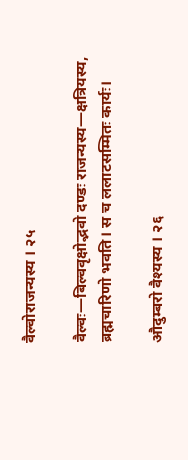वैल्वोराजन्यस्य । २५

वैल्वः—बिल्ववृक्षोद्भवो दण्डः राजन्यस्य—क्षत्रियस्य, ब्रह्मचारिणो भवति। स च ललाटसम्मितः कार्यः।

औदुम्बरो वैश्यस्य । २६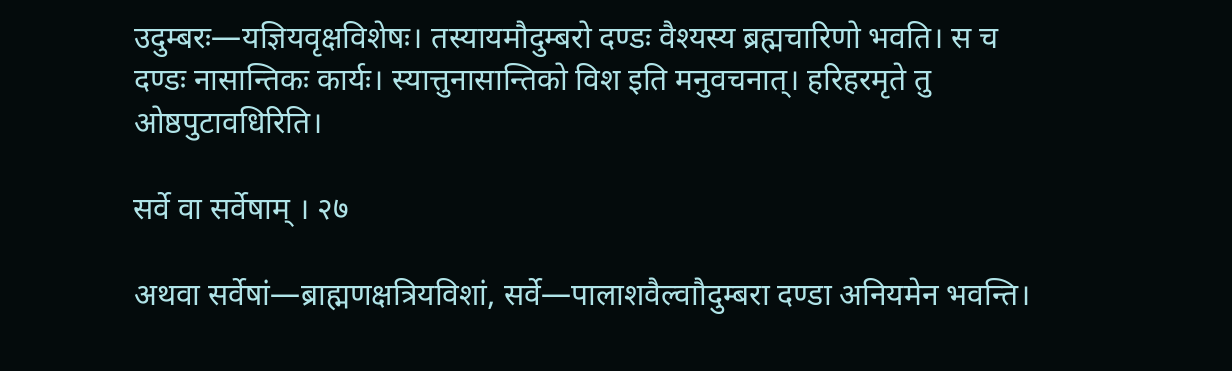उदुम्बरः—यज्ञियवृक्षविशेषः। तस्यायमौदुम्बरो दण्डः वैश्यस्य ब्रह्मचारिणो भवति। स च दण्डः नासान्तिकः कार्यः। स्यात्तुनासान्तिको विश इति मनुवचनात्। हरिहरमृते तु ओष्ठपुटावधिरिति।

सर्वे वा सर्वेषाम् । २७

अथवा सर्वेषां—ब्राह्मणक्षत्रियविशां, सर्वे—पालाशवैल्वाौदुम्बरा दण्डा अनियमेन भवन्ति।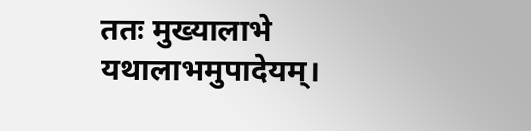ततः मुख्यालाभे यथालाभमुपादेयम्।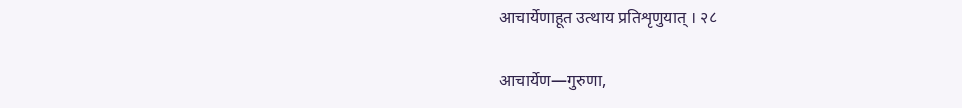आचार्येणाहूत उत्थाय प्रतिशृणुयात् । २८

आचार्येण—गुरुणा,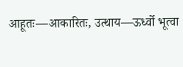आहूतः—आकारितः, उत्थाय—ऊर्ध्वो भूत्वा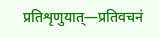प्रतिशृणुयात्—प्रतिवचनं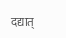दद्यात्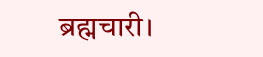ब्रह्मचारी।